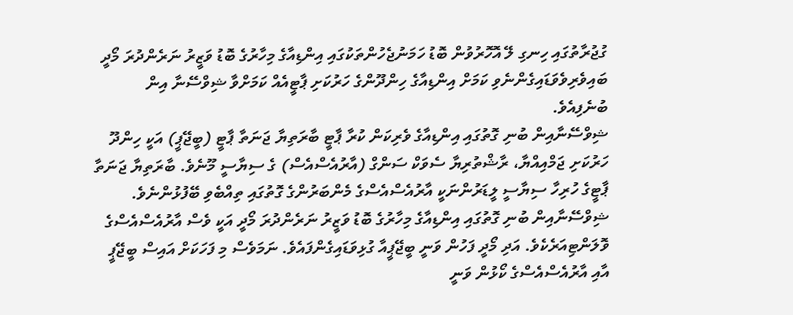ގުޖުރާތުގައި ހިނގި ލޭ އޮހޮރުވުން ބޮޑު ހަމަނުޖެހުންތަކުގައި އިންޑިއާގެ މިހާރުގެ ބޮޑު ވަޒީރު ނަރެންދުރަ މޯދީ ބައިވެރިވެވަޑައިގެންނެވި ކަމަށް އިންޑިއާގެ ހިންދޫންގެ ހަރުކަށި ޕާޓީއެއް ކަމަށްވާ ޝިވްސޭނާ އިން ބުނެފިއެވެ.
ޝިވްސޭނާއިން ބުނި ގޮތުގައި އިންޑިއާގެ ވެރިކަން ކުރާ ޕާޓީ ބާރަތިޔާ ޖަނަތާ ޕާޓީ (ބީޖޭޕީ) އަކީ ހިންދޫ ހަރުކަށި ޖަމްއިއްޔާ، ރާޝްތުރިޔާ ސެވަކް ސަންގް (އާރުއެސްއެސް) ގެ ސިޔާސީ މޫނެވެ. ބާރަތިޔާ ޖަނަތާ ޕާޓީގެ ހުރިހާ ސިޔާސީ ލީޑަރުންނަކީ އާރުއެސްއެސްގެ މެންބަރުންގެ ގޮތުގައި ތިއްބެވި ބޭފުޅުންނެވެ.
ޝިވްސޭނާއިން ބުނި ގޮތުގައި އިންޑިއާގެ މިހާރުގެ ބޮޑު ވަޒީރު ނަރެންދުރަ މޯދީ އަކީ ވެސް އާރުއެސްއެސްގެ ވޮލަންޓިއަރެކެވެ. އަދި މޯދީ ފަހުން ވަނީ ބީޖޭޕީއާ ގުޅިވަޑައިގެންފައެވެ. ނަމަވެސް މި ފަހަކަށް އައިސް ބީޖޭޕީ އާއި އާރުއެސްއެސްގެ ކޯޅުން ވަނީ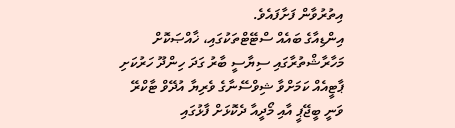އިތުރުވާން ފަށާފައެވެ.
އިންޑިއާގެ ބައެއް ސްޓޭޓްތަކުގައި، ޚާއްޞަކޮށް މަހާރާޝްތުރާގައި ސިޔާސީ ބާރު ގަދަ ހިންދޫ ހަރުކަށި ޕާޓީއެއް ކަމަށްވާ ޝިވްސޭނާގެ ވެރިޔާ އުދޭވް ޓާކްރޭ ވަނީ ބީޖޭޕީ އާއި މޯދީއާ ދެކޮޅަށް ފާޅުގައި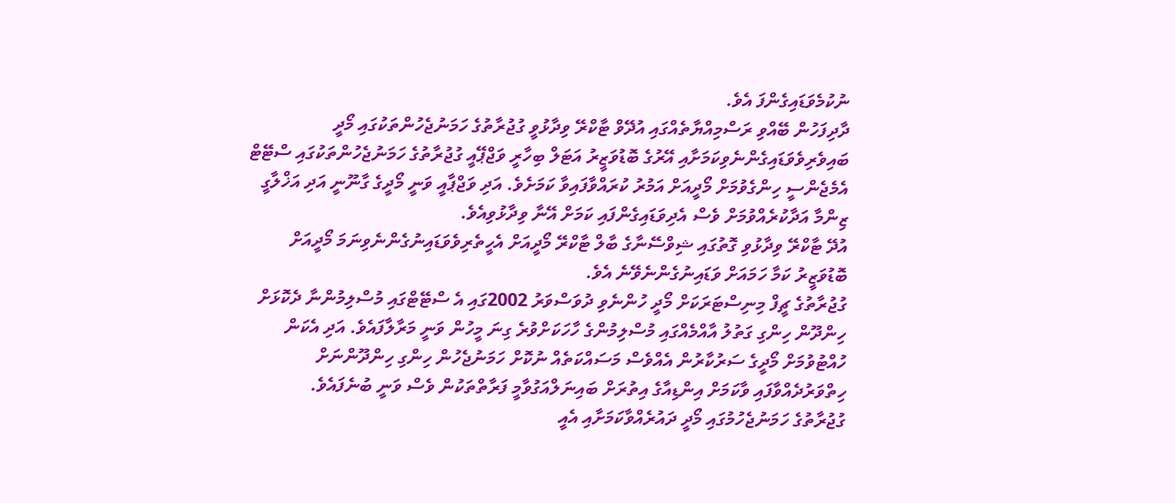ނުކުމެވަޑައިގެންފަ އެވެ.
ދާދިފަހުން ބޭއްވި ރަސްމިއްޔާތެއްގައި އުދޭވް ޓާކްރޭ ވިދާޅުވީ ގުޖުރާތުގެ ހަމަނުޖެހުންތަކުގައި މޯދީ ބައިވެރިވެވަޑައިގެންނެވިކަމަށާއި އޭރުގެ ބޮޑުވަޒީރު އަޓަލް ބިހާރީ ވަޖްޕޭއީ ގުޖުރާތުގެ ހަމަނުޖެހުންތަކުގައި ސްޓޭޓް އެމެޖެންސީ ހިންގެވުމަށް މޯދީއަށް އަމުރު ކުރައްވާފައިވާ ކަމަށެވެ. އަދި ވަޖްޕާއީ ވަނީ މޯދީގެ ގާނޫނީ އަދި އަޚްލާގީ ޒިންމާ އަދާކުރެއްވުމަށް ވެސް އެދިވަޑައިގެންފައި ކަމަށް އޭނާ ވިދާޅުވިއެވެ.
އުދޭ ޓާކްރޭ ވިދާޅުވި ގޮތުގައި ޝިވްސޭނާގެ ބާލް ޓާކްރޭ މޯދީއަށް އެހީތެރިވެވަޑައިނުގެންނެވިނަމަ މޯދީއަށް ބޮޑުވަޒީރު ކަމާ ހަމައަށް ވަޑައިނުގެންނެވޭނެ އެވެ.
ގުޖުރާތުގެ ޗީފް މިނިސްޓަރަކަށް މޯދީ ހުންނެވި ދުވަސްވަރު 2002ގައި އެ ސްޓޭޓްގައި މުސްލިމުންނާ ދެކޮޅަށް ހިންދޫން ހިންގި ގަތުލު އާއްމެއްގައި މުސްލިމުންގެ ހާހަކަށްވުރެ ގިނަ މީހުން ވަނީ މަރާލާފައެވެ. އަދި އެކަން ހުއްޓުވުމަށް މޯދީގެ ސަރުކާރުން އެއްވެސް މަސައްކަތެއް ނުކޮށް ހަމަނުޖެހުން ހިންގި ހިންދޫންނަށް ހިތްވަރުދެއްވާފައި ވާކަމަށް އިންޑިއާގެ އިތުރަށް ބައިނަލްއަގުވާމީ ފަރާތްތަކުން ވެސް ވަނީ ބުނެފައެވެ.
ގުޖުރާތުގެ ހަމަނުޖެހުމުގައި މޯދީ ދައުރެއްވާކަމަށާއި އެއީ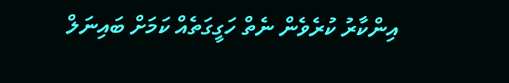އިންކާރު ކުރެވެން ނެތް ހަގީގަތެއް ކަމަށް ބައިނަލް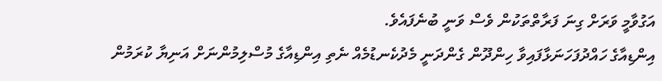އަގުވާމީ ވަރަށް ގިނަ ފަރާތްތަކުން ވެސް ވަނީ ބުނެފައެވެ.
އިންޑިއާގެ ހައްދުފަހަނަޅާފައިވާ ހިންދޫން ގެންދަނީ މެދުކެނޑުމެއް ނެތި އިންޑިއާގެ މުސްލިމުންނަށް އަނިޔާ ކުރަމުން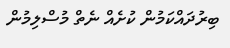ބިރުދައްކަމުން ކުށެއް ނެތް މުސްލިމުން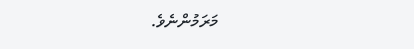މަރަމުންނެވެ.